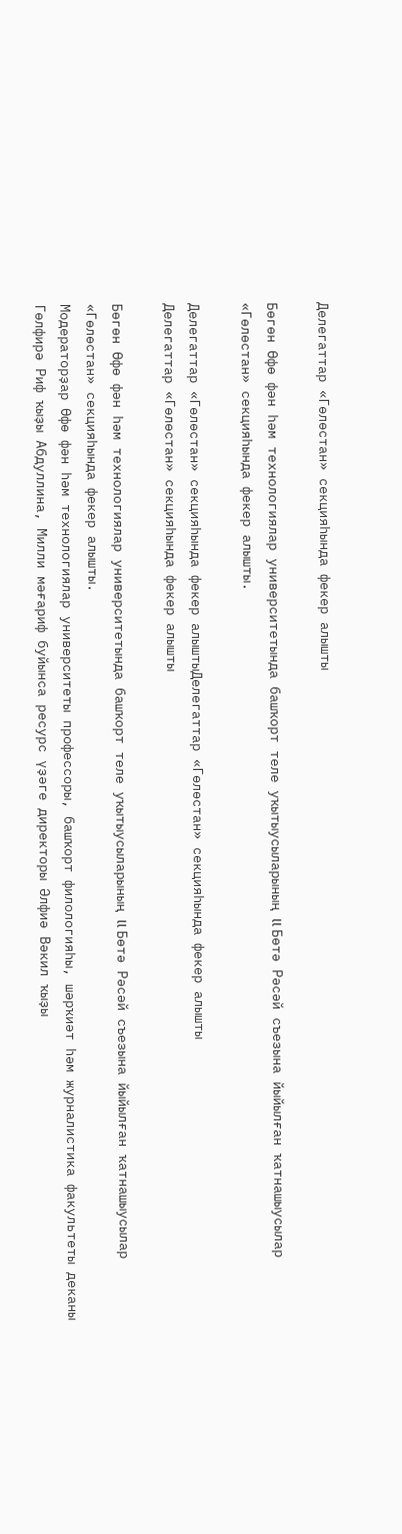Делегаттар «Гөлөстан» секцияһында фекер алышты

Бөгөн Өфө фән һәм технологиялар университетында башҡорт теле уҡытыусыларының ll Бөтә Рәсәй съезына йыйылған ҡатнашыусылар «Гөлөстан» секцияһында фекер алышты.

Делегаттар «Гөлөстан» секцияһында фекер алыштыДелегаттар «Гөлөстан» секцияһында фекер алышты
Делегаттар «Гөлөстан» секцияһында фекер алышты

Бөгөн Өфө фән һәм технологиялар университетында башҡорт теле уҡытыусыларының ll Бөтә Рәсәй съезына йыйылған ҡатнашыусылар «Гөлөстан» секцияһында фекер алышты.
Модераторҙар Өфө фән һәм технологиялар университеты профессоры, башҡорт филологияһы, шәрҡиәт һәм журналистика факультеты деканы Гөлфирә Риф ҡыҙы Абдуллина, Милли мәғариф буйынса ресурс үҙәге директоры Әлфиә Вәкил ҡыҙы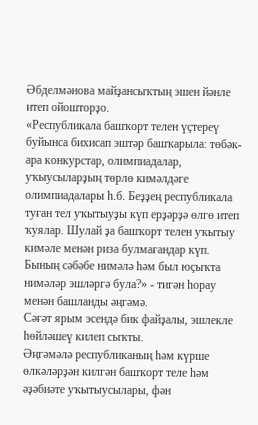Әбделмәнова майҙансыҡтың эшен йәнле итеп ойошторҙо.
«Республикала башҡорт телен үҫтереү буйынса бихисап эштәр башҡарыла: төбәк-ара конкурстар, олимпиадалар, уҡыусыларҙың төрлө кимәлдәге олимпиадалары һ.б. Беҙҙең республикала туған тел уҡытыуҙы күп ерҙәрҙә өлгө итеп ҡуялар. Шулай ҙа башҡорт телен уҡытыу кимәле менән риза булмағандар күп. Бының сәбәбе нимәлә һәм был юҫыҡта нимәләр эшләргә була?» - тигән һорау менән башланды әңгәмә.
Сәғәт ярым эсендә бик файҙалы, эшлекле һөйләшеү килеп сыҡты.
Әңгәмәлә республиканың һәм күрше өлкәләрҙән килгән башҡорт теле һәм әҙәбиәте уҡытыусылары, фән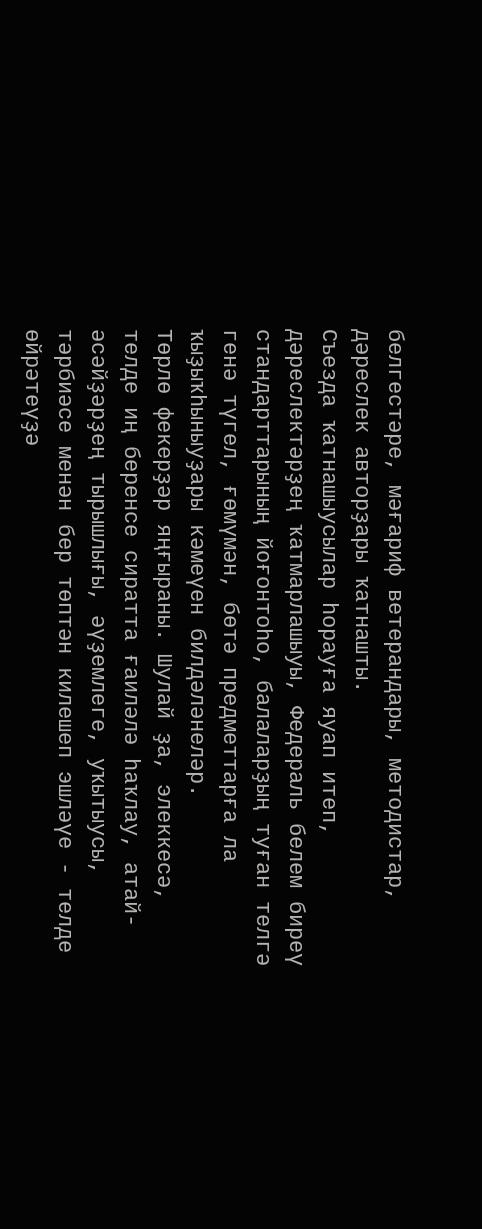белгестәре, мәғариф ветерандары, методистар, дәреслек авторҙары ҡатнашты.
Съезда ҡатнашыусылар һорауға яуап итеп, дәреслектәрҙең ҡатмарлашыуы, Федераль белем биреү стандарттарының йоғонтоһо, балаларҙың туған телгә генә түгел, ғөмүмән, бөтә предметтарға ла ҡыҙыҡһыныуҙары кәмеүен билдәләнеләр.
Төрлө фекерҙәр яңғыраны. Шулай ҙа, элеккесә, телде иң беренсе сиратта ғаиләлә һаҡлау, атай-әсәйҙәрҙең тырышлығы, әүҙемлеге, уҡытыусы, тәрбиәсе менән бер төптән килешеп эшләүе - телде өйрәтеүҙә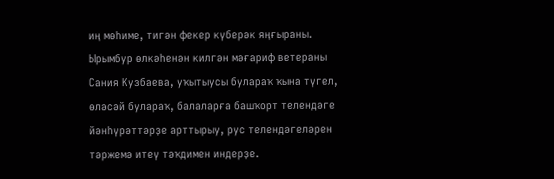иң мөһиме, тигән фекер күберәк яңғыраны.
Ырымбур өлкәһенән килгән мәғариф ветераны Сания Кузбаева, уҡытыусы булараҡ ҡына түгел, өләсәй булараҡ, балаларға башҡорт телендәге йәнһүрәттәрҙе арттырыу, рус телендәгеләрен тәржемә итеү тәҡдимен индерҙе.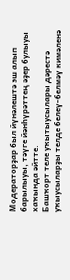Модераторҙар был йүнәлештә эш алып барылыуы, тәүге йәнһүрәттең әҙер булыуы хаҡында әйтте.
Башҡорт теле уҡытыусылары дәрестә уҡыусыларҙы телде белеү-белмәү кимәленә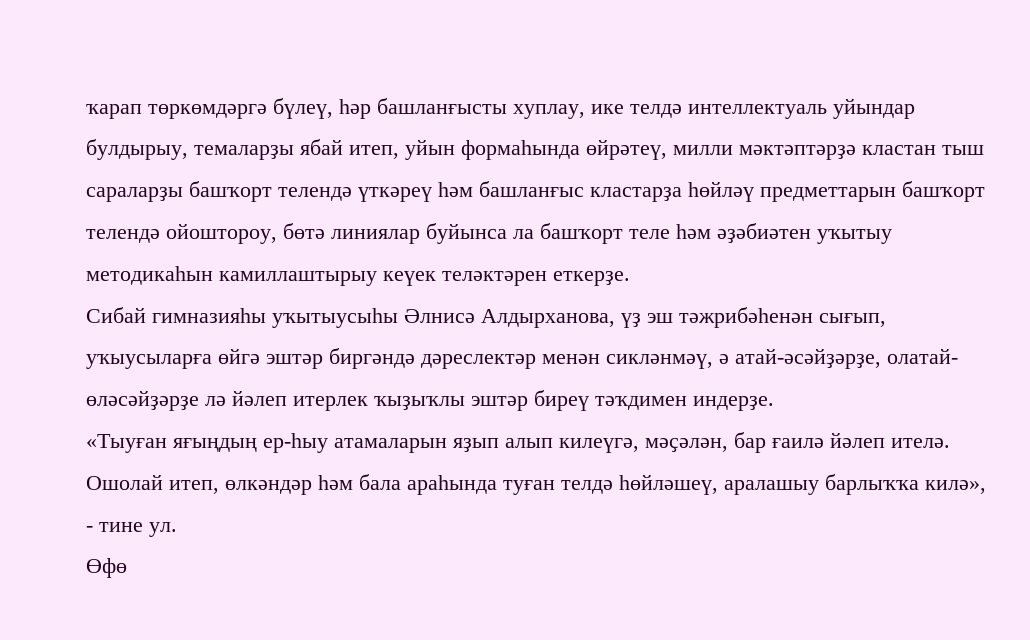ҡарап төркөмдәргә бүлеү, һәр башланғысты хуплау, ике телдә интеллектуаль уйындар булдырыу, темаларҙы ябай итеп, уйын формаһында өйрәтеү, милли мәктәптәрҙә кластан тыш сараларҙы башҡорт телендә үткәреү һәм башланғыс кластарҙа һөйләү предметтарын башҡорт телендә ойоштороу, бөтә линиялар буйынса ла башҡорт теле һәм әҙәбиәтен уҡытыу методикаһын камиллаштырыу кеүек теләктәрен еткерҙе.
Сибай гимназияһы уҡытыусыһы Әлнисә Алдырханова, үҙ эш тәжрибәһенән сығып, уҡыусыларға өйгә эштәр биргәндә дәреслектәр менән сикләнмәү, ә атай-әсәйҙәрҙе, олатай-өләсәйҙәрҙе лә йәлеп итерлек ҡыҙыҡлы эштәр биреү тәҡдимен индерҙе.
«Тыуған яғыңдың ер-һыу атамаларын яҙып алып килеүгә, мәҫәлән, бар ғаилә йәлеп ителә. Ошолай итеп, өлкәндәр һәм бала араһында туған телдә һөйләшеү, аралашыу барлыҡҡа килә», - тине ул.
Өфө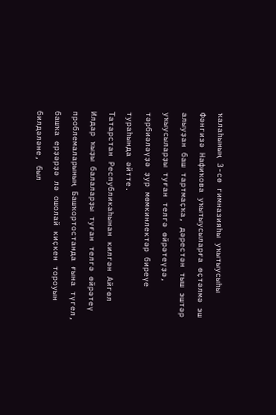ҡалаһының 3-сө гимназияһы уҡытыусыһы Фәнгизә Нафиҡова уҡытыусыларға өҫтәлмә эш алыуҙан баш тартмаҫҡа, дәрестән тыш эштәр уҡыусыларҙы туған телгә өйрәтеүҙә, тәрбиәләүҙә ҙур мөмкинлектәр биреүе тураһында әйтте.
Татарстан Республикаһынан килгән Айгөл Илдар ҡыҙы балаларҙы туған телгә өйрәтеү проблемаларының Башҡортостанда ғына түгел, башҡа ерҙәрҙә лә ошолай киҫкен тороуын билдәләне, был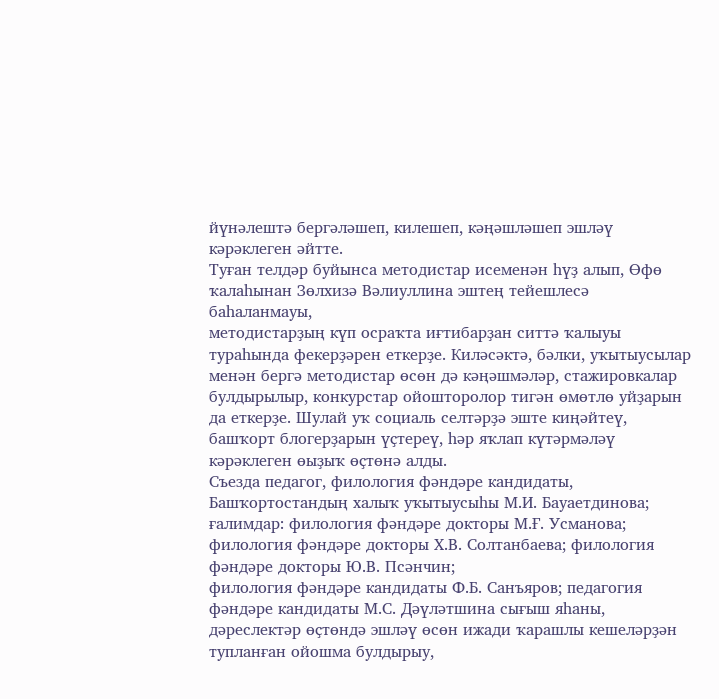йүнәлештә бергәләшеп, килешеп, кәңәшләшеп эшләү кәрәклеген әйтте.
Туған телдәр буйынса методистар исеменән һүҙ алып, Өфө ҡалаһынан Зөлхизә Вәлиуллина эштең тейешлесә баһаланмауы,
методистарҙың күп осраҡта иғтибарҙан ситтә ҡалыуы тураһында фекерҙәрен еткерҙе. Киләсәктә, бәлки, уҡытыусылар менән бергә методистар өсөн дә кәңәшмәләр, стажировкалар булдырылыр, конкурстар ойошторолор тигән өмөтлө уйҙарын да еткерҙе. Шулай уҡ социаль селтәрҙә эште киңәйтеү, башҡорт блогерҙарын үҫтереү, һәр яҡлап күтәрмәләү кәрәклеген өыҙыҡ өҫтөнә алды.
Съезда педагог, филология фәндәре кандидаты, Башҡортостандың халыҡ уҡытыусыһы М.И. Бауаетдинова; ғалимдар: филология фәндәре докторы М.Ғ. Усманова; филология фәндәре докторы Х.В. Солтанбаева; филология фәндәре докторы Ю.В. Псәнчин;
филология фәндәре кандидаты Ф.Б. Санъяров; педагогия фәндәре кандидаты М.С. Дәүләтшина сығыш яһаны, дәреслектәр өҫтөндә эшләү өсөн ижади ҡарашлы кешеләрҙән тупланған ойошма булдырыу,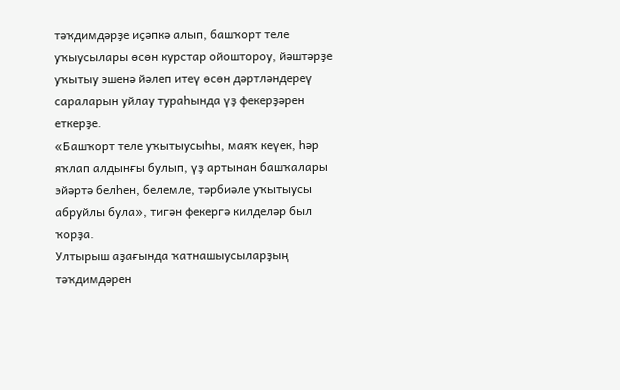тәҡдимдәрҙе иҫәпкә алып, башҡорт теле уҡыусылары өсөн курстар ойоштороу, йәштәрҙе уҡытыу эшенә йәлеп итеү өсөн дәртләндереү сараларын уйлау тураһында үҙ фекерҙәрен еткерҙе.
«Башҡорт теле уҡытыусыһы, маяҡ кеүек, һәр яҡлап алдынғы булып, үҙ артынан башҡалары эйәртә белһен, белемле, тәрбиәле уҡытыусы абруйлы була», тигән фекергә килделәр был ҡорҙа.
Ултырыш аҙағында ҡатнашыусыларҙың тәҡдимдәрен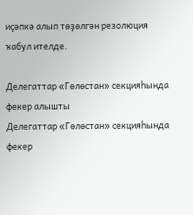иҫәпкә алып төҙөлгән резолюция ҡабул ителде.

Делегаттар «Гөлөстан» секцияһында фекер алышты
Делегаттар «Гөлөстан» секцияһында фекер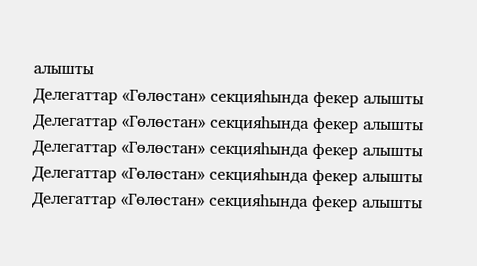алышты
Делегаттар «Гөлөстан» секцияһында фекер алышты
Делегаттар «Гөлөстан» секцияһында фекер алышты
Делегаттар «Гөлөстан» секцияһында фекер алышты
Делегаттар «Гөлөстан» секцияһында фекер алышты
Делегаттар «Гөлөстан» секцияһында фекер алышты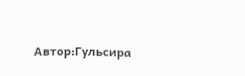Автор:Гульсира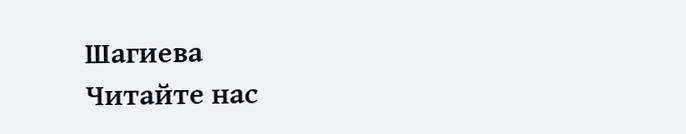Шагиева
Читайте нас